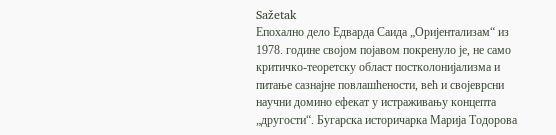Sažetak
Епохално дело Едварда Саида „Оријентализам“ из 1978. године својом појавом покренуло је, не само критичко-теоретску област постколонијализма и питање сазнајне повлашћености, већ и својеврсни научни домино ефекат у истраживању концепта „другости“. Бугарска историчарка Марија Тодорова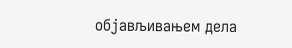објављивањем дела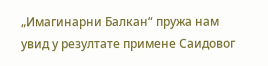„Имагинарни Балкан“ пружа нам увид у резултате примене Саидовог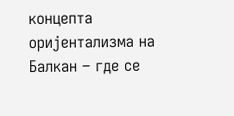концепта оријентализма на Балкан – где се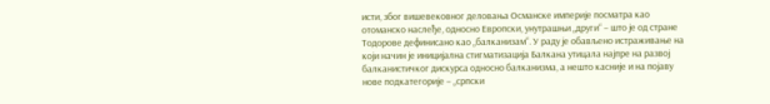исти, због вишевековног деловања Османске империје посматра као отоманско наслеђе, односно Европски, унутрашњи „други“ – што је од стране Тодорове дефинисано као „балканизам“. У раду је обављено истраживање на који начин је иницијална стигматизација Балкана утицала најпре на развој балканистичког дискурса односно балканизма, а нешто касније и на појаву нове подкатегорије – „српски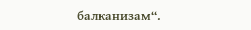балканизам“.